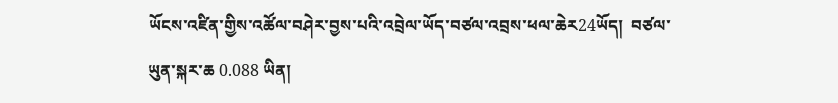ཡོངས་འཛིན་གྱིས་འཚོལ་བཤེར་བྱས་པའི་འབྲེལ་ཡོད་བཙལ་འབྲས་ཕལ་ཆེར24ཡོད།  བཙལ་ཡུན་སྐར་ཆ 0.088 ཡིན།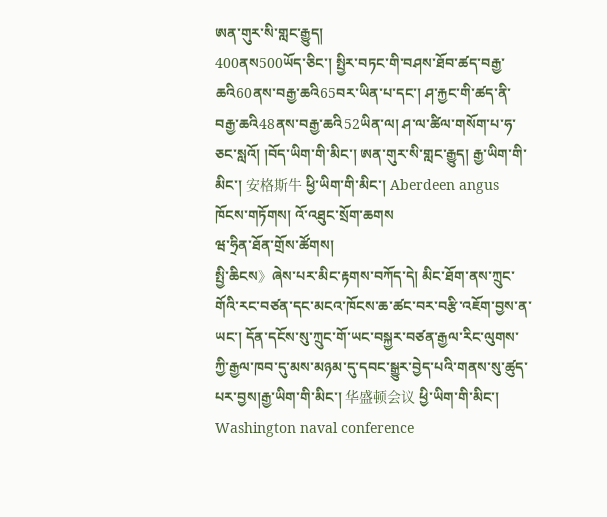ཨན་གུར་སི་གླང་རྒྱུད།
400ནས500ཡོད་ཅིང་། སྤྱིར་བཏང་གི་བཤས་ཐོབ་ཚད་བརྒྱ་ཆའི60ནས་བརྒྱ་ཆའི65བར་ཡིན་པ་དང་། ཤ་རྐྱང་གི་ཚད་ནི་བརྒྱ་ཆའི48ནས་བརྒྱ་ཆའི52ཡིན་ལ། ཤ་ལ་ཚིལ་གསོག་པ་ཧ་ཅང་སླའོ། །བོད་ཡིག་གི་མིང་། ཨན་གུར་སི་གླང་རྒྱུད། རྒྱ་ཡིག་གི་མིང་། 安格斯牛 ཕྱི་ཡིག་གི་མིང་། Aberdeen angus ཁོངས་གཏོགས། འོ་འཐུང་སྲོག་ཆགས
ཝ་ཧྲིན་ཐོན་གྲོས་ཚོགས།
སྤྱི་ཆིངས》ཞེས་པར་མིང་རྟགས་བཀོད་དེ། མིང་ཐོག་ནས་ཀྲུང་གོའི་རང་བཙན་དང་མངའ་ཁོངས་ཆ་ཚང་བར་བརྩི་འཇོག་བྱས་ན་ཡང་། དོན་དངོས་སུ་ཀྲུང་གོ་ཡང་བསྐྱར་བཙན་རྒྱལ་རིང་ལུགས་ཀྱི་རྒྱལ་ཁབ་དུ་མས་མཉམ་དུ་དབང་སྒྱུར་བྱེད་པའི་གནས་སུ་ཚུད་པར་བྱས།རྒྱ་ཡིག་གི་མིང་། 华盛顿会议 ཕྱི་ཡིག་གི་མིང་། Washington naval conference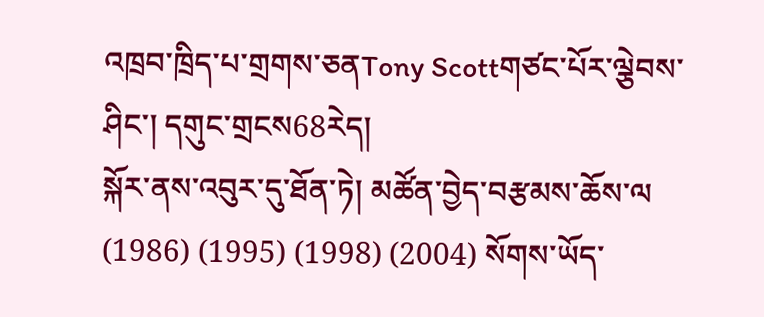འཁྲབ་ཁྲིད་པ་གྲགས་ཅནTony Scottགཙང་པོར་ལྕེབས་ཤིང་། དགུང་གྲངས68རེད།
སྐོར་ནས་འབུར་དུ་ཐོན་ཏེ། མཚོན་བྱེད་བརྩམས་ཆོས་ལ (1986) (1995) (1998) (2004) སོགས་ཡོད་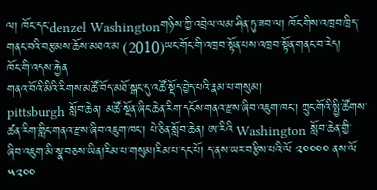ལ། ཁོང་དང་denzel Washingtonགཉིས་ཀྱི་འབྲེལ་ལམ་ཤིན་ཏུ་ཟབ་ལ། ཁོང་གིས་འཁྲབ་ཁྲིད་གནང་བའི་བརྩམས་ཆོས་མཐའ་མ (2010)ཡང་གོང་གི་འཁྲབ་སྟོན་པས་འཁྲབ་སྟོན་གནང་བ་རེད།
ཁོང་གི་འདས་རྐྱེན
གནའ་བོའི་མིའི་རིགས་མཚོ་བོད་མཐོ་སྒང་དུ་འཚོ་སྡོད་བྱེད་པའི་རྣམ་པ་གསུམ།
pittsburgh སློབ་ཆེན། མཚོ་སྔོན་ཞིང་ཆེན་རིག་དངོས་གནའ་རྫས་ཞིབ་འཇུག་ཁང་། ཀྲུང་གོའི་སྤྱི་ཚོགས་ཚན་རིག་གླིང་གནའ་རྫས་ཞིབ་འཇུག་ཁང་། པེ་ཅིན་སློབ་ཆེན། ཨ་རིའི Washington སློབ་ཆེན་གྱི་ཞིབ་འཇུག་མི་སྣ་བཅས་ཡིན།རིམ་པ་གསུམ།རིམ་པ་དང་པོ། ད་ནས་ཡར་བརྩིས་པའི་ལོ ༢༠༠༠༠ ནས་ལོ ༥༢༠༠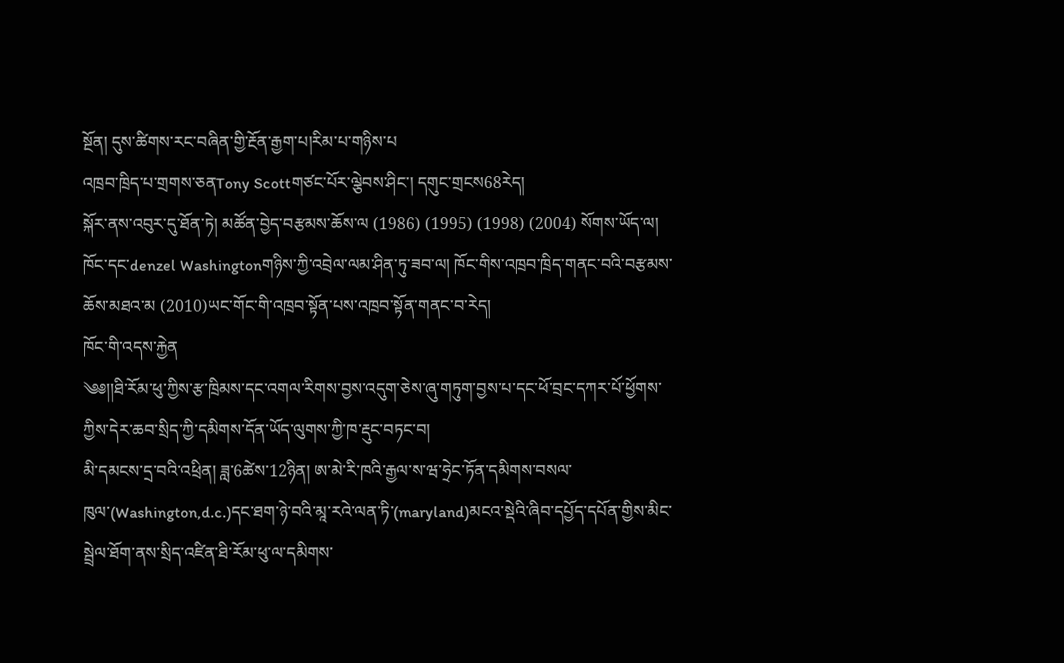སྔོན། དུས་ཚིགས་རང་བཞིན་གྱི་རྔོན་རྒྱག་པ།རིམ་པ་གཉིས་པ
འཁྲབ་ཁྲིད་པ་གྲགས་ཅནTony Scottགཙང་པོར་ལྕེབས་ཤིང་། དགུང་གྲངས68རེད།
སྐོར་ནས་འབུར་དུ་ཐོན་ཏེ། མཚོན་བྱེད་བརྩམས་ཆོས་ལ (1986) (1995) (1998) (2004) སོགས་ཡོད་ལ། ཁོང་དང་denzel Washingtonགཉིས་ཀྱི་འབྲེལ་ལམ་ཤིན་ཏུ་ཟབ་ལ། ཁོང་གིས་འཁྲབ་ཁྲིད་གནང་བའི་བརྩམས་ཆོས་མཐའ་མ (2010)ཡང་གོང་གི་འཁྲབ་སྟོན་པས་འཁྲབ་སྟོན་གནང་བ་རེད།
ཁོང་གི་འདས་རྐྱེན
༄༅།།ཐི་རོམ་ཕུ་ཀྱིས་རྩ་ཁྲིམས་དང་འགལ་རིགས་བྱས་འདུག་ཅེས་ཞུ་གཏུག་བྱས་པ་དང་ཕོ་བྲང་དཀར་པོ་ཕྱོགས་ཀྱིས་དེར་ཆབ་སྲིད་ཀྱི་དམིགས་དོན་ཡོད་ལུགས་ཀྱི་ཁ་རྡུང་བཏང་བ།
མི་དམངས་དྲ་བའི་འཕྲིན། ཟླ་6ཚེས་12ཉིན། ཨ་མེ་རི་ཁའི་རྒྱལ་ས་ཝ་ཧྲེང་ཏོན་དམིགས་བསལ་ཁུལ་(Washington,d.c.)དང་ཐག་ཉེ་བའི་མཱ་རའེ་ལན་ཏི་(maryland)མངའ་སྡེའི་ཞིབ་དཔྱོད་དཔོན་གྱིས་མིང་སྦྲེལ་ཐོག་ནས་སྲིད་འཛིན་ཐི་རོམ་ཕུ་ལ་དམིགས་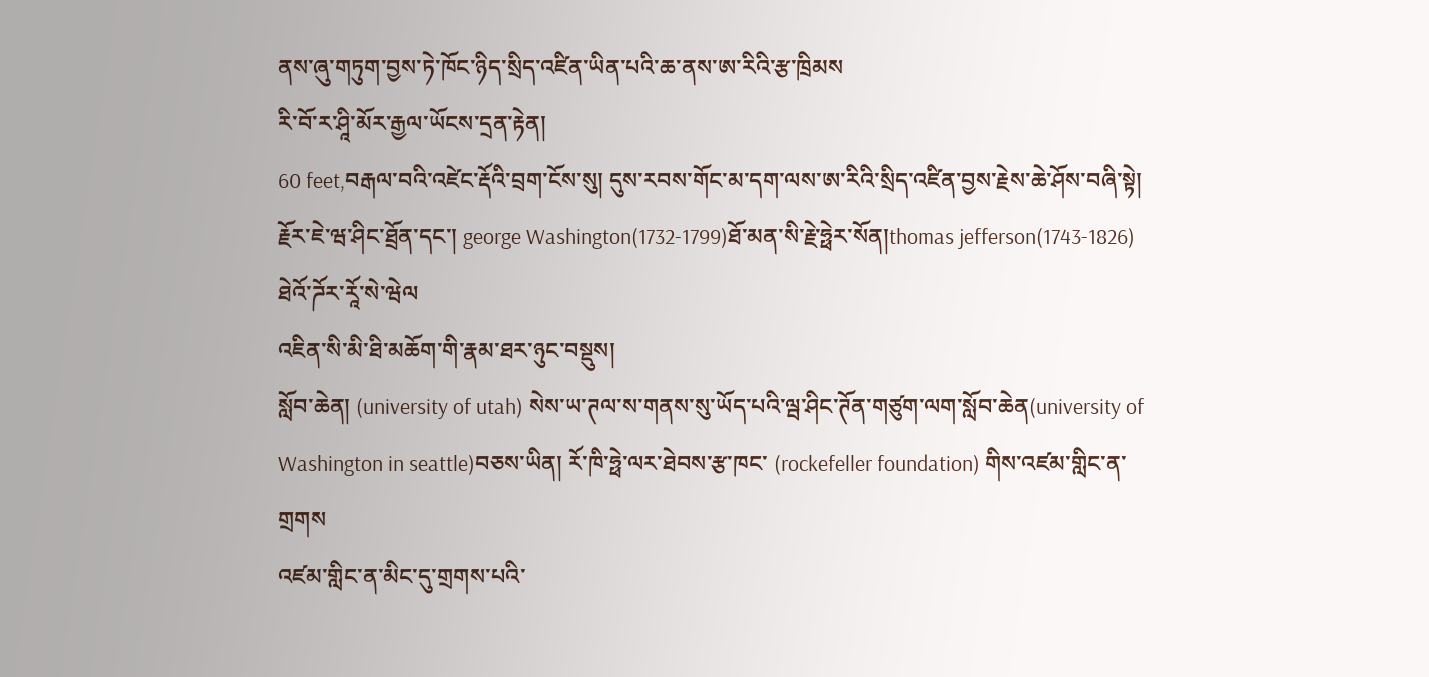ནས་ཞུ་གཏུག་བྱས་ཏེ་ཁོང་ཉིད་སྲིད་འཛིན་ཡིན་པའི་ཆ་ནས་ཨ་རིའི་རྩ་ཁྲིམས
རི་བོ་ར་ཤཱི་མོར་རྒྱལ་ཡོངས་དྲན་རྟེན།
60 feet,བརྒལ་བའི་འཛེང་རྡོའི་བྲག་ངོས་སུ། དུས་རབས་གོང་མ་དག་ལས་ཨ་རིའི་སྲིད་འཛིན་བྱས་རྗེས་ཆེ་ཤོས་བཞི་སྟེ། རྗོར་ཇེ་ཝ་ཤིང་ཐྲོན་དང་། george Washington(1732-1799)ཐོ་མན་སི་རྗེ་ཧྥེར་སོན།thomas jefferson(1743-1826) ཐེའོ་ཌོར་རཱོ་སེ་ཝེལ
འཇིན་སི་མི་ཐི་མཆོག་གི་རྣམ་ཐར་ཉུང་བསྡུས།
སློབ་ཆེན། (university of utah) སེས་ཡ་ཊལ་ས་གནས་སུ་ཡོད་པའི་ལྦ་ཤིང་ཊོན་གཙུག་ལག་སློབ་ཆེན(university of Washington in seattle)བཅས་ཡིན། རོ་ཁི་ཧྥེ་ལར་ཐེབས་རྩ་ཁང་ (rockefeller foundation) གིས་འཛམ་གླིང་ན་གྲགས
འཛམ་གླིང་ན་མིང་དུ་གྲགས་པའི་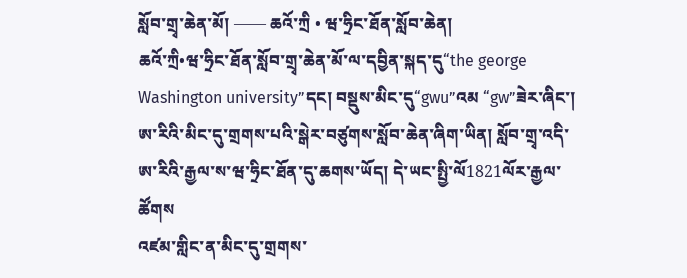སློབ་གྲྭ་ཆེན་མོ། —— ཆའོ་ཀྲི • ཝ་ཧྲིང་ཐོན་སློབ་ཆེན།
ཆའོ་ཀྲི•ཝ་ཧྲིང་ཐོན་སློབ་གྲྭ་ཆེན་མོ་ལ་དབྱིན་སྐད་དུ“the george Washington university”དང། བསྡུས་མིང་དུ“gwu”འམ “gw”ཟེར་ཞིང་། ཨ་རིའི་མིང་དུ་གྲགས་པའི་སྒེར་བཙུགས་སློབ་ཆེན་ཞིག་ཡིན། སློབ་གྲྭ་འདི་ཨ་རིའི་རྒྱལ་ས་ཝ་ཧྲིང་ཐོན་དུ་ཆགས་ཡོད། དེ་ཡང་སྤྱི་ལོ1821ལོར་རྒྱལ་ཚོགས
འཛམ་གླིང་ན་མིང་དུ་གྲགས་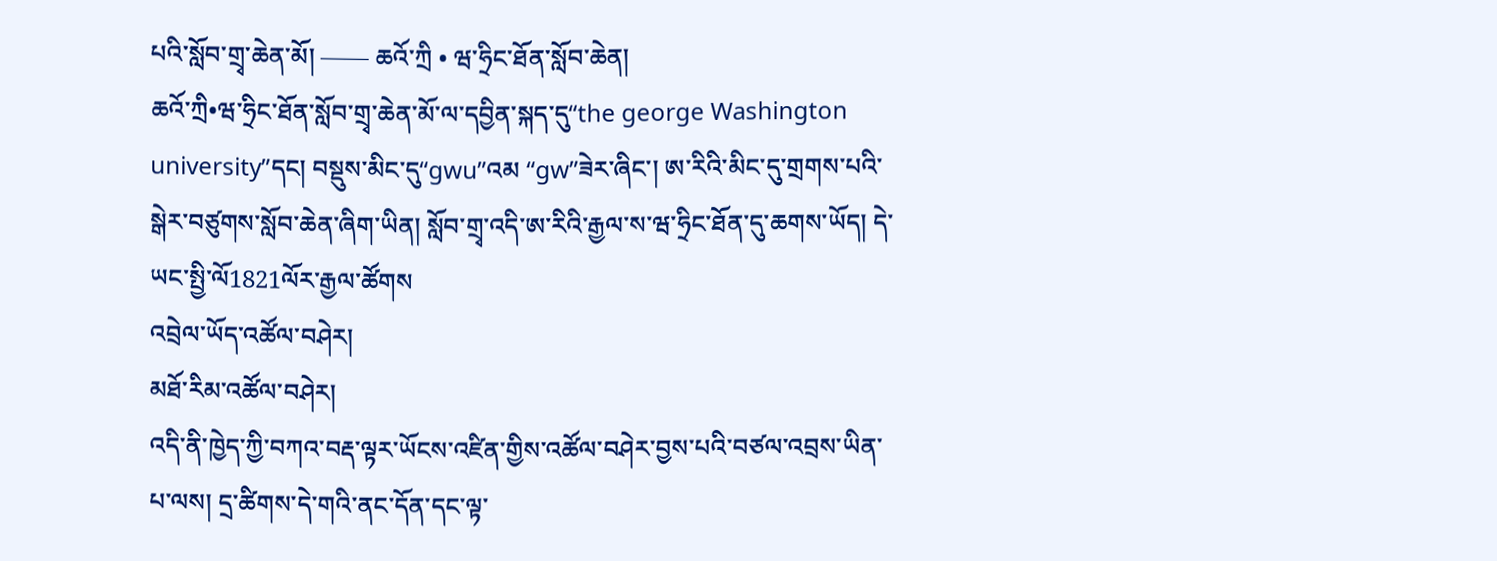པའི་སློབ་གྲྭ་ཆེན་མོ། —— ཆའོ་ཀྲི • ཝ་ཧྲིང་ཐོན་སློབ་ཆེན།
ཆའོ་ཀྲི•ཝ་ཧྲིང་ཐོན་སློབ་གྲྭ་ཆེན་མོ་ལ་དབྱིན་སྐད་དུ“the george Washington university”དང། བསྡུས་མིང་དུ“gwu”འམ “gw”ཟེར་ཞིང་། ཨ་རིའི་མིང་དུ་གྲགས་པའི་སྒེར་བཙུགས་སློབ་ཆེན་ཞིག་ཡིན། སློབ་གྲྭ་འདི་ཨ་རིའི་རྒྱལ་ས་ཝ་ཧྲིང་ཐོན་དུ་ཆགས་ཡོད། དེ་ཡང་སྤྱི་ལོ1821ལོར་རྒྱལ་ཚོགས
འབྲེལ་ཡོད་འཚོལ་བཤེར།
མཐོ་རིམ་འཚོལ་བཤེར།
འདི་ནི་ཁྱེད་ཀྱི་བཀའ་བརྡ་ལྟར་ཡོངས་འཛིན་གྱིས་འཚོལ་བཤེར་བྱས་པའི་བཙལ་འབྲས་ཡིན་པ་ལས། དྲ་ཚིགས་དེ་གའི་ནང་དོན་དང་ལྟ་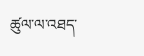ཚུལ་ལ་འཐད་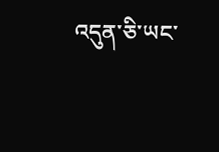འདུན་ཅི་ཡང་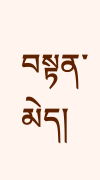བསྟན་མེད།